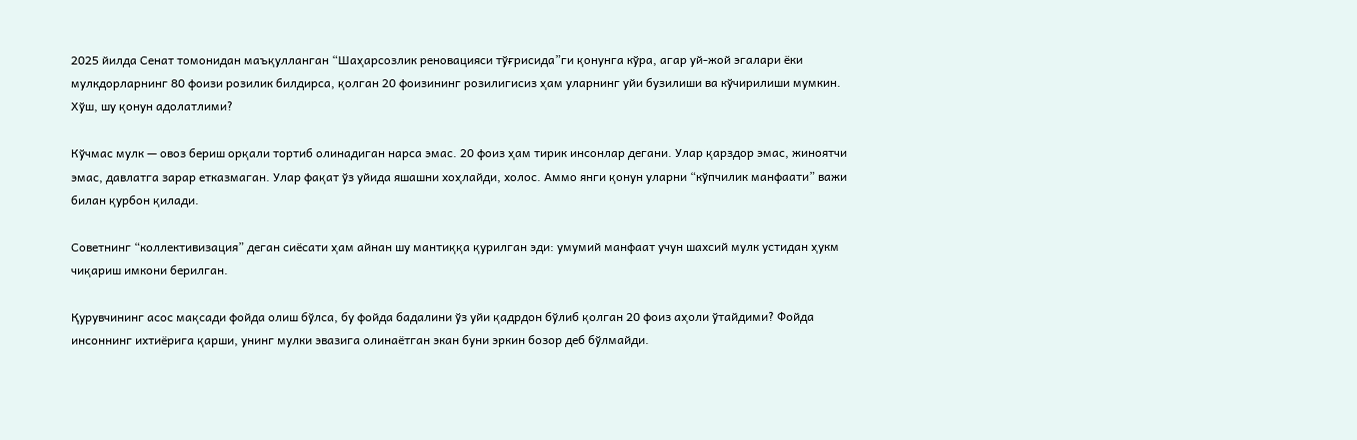2025 йилда Сенат томонидан маъқулланган “Шаҳарсозлик реновацияси тўғрисида”ги қонунга кўра, агар уй-жой эгалари ёки мулкдорларнинг 80 фоизи розилик билдирса, қолган 20 фоизининг розилигисиз ҳам уларнинг уйи бузилиши ва кўчирилиши мумкин. Хўш, шу қонун адолатлими?

Кўчмас мулк — овоз бериш орқали тортиб олинадиган нарса эмас. 20 фоиз ҳам тирик инсонлар дегани. Улар қарздор эмас, жиноятчи эмас, давлатга зарар етказмаган. Улар фақат ўз уйида яшашни хоҳлайди, холос. Аммо янги қонун уларни “кўпчилик манфаати” важи билан қурбон қилади.

Советнинг “коллективизация” деган сиёсати ҳам айнан шу мантиққа қурилган эди: умумий манфаат учун шахсий мулк устидан ҳукм чиқариш имкони берилган.

Қурувчининг асос мақсади фойда олиш бўлса, бу фойда бадалини ўз уйи қадрдон бўлиб қолган 20 фоиз аҳоли ўтайдими? Фойда инсоннинг ихтиёрига қарши, унинг мулки эвазига олинаётган экан буни эркин бозор деб бўлмайди.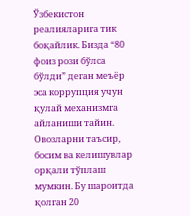Ўзбекистон реалияларига тик боқайлик. Бизда “80 фоиз рози бўлса бўлди” деган меъёр эса коррупция учун қулай механизмга айланиши тайин. Овозларни таъсир, босим ва келишувлар орқали тўплаш мумкин. Бу шароитда қолган 20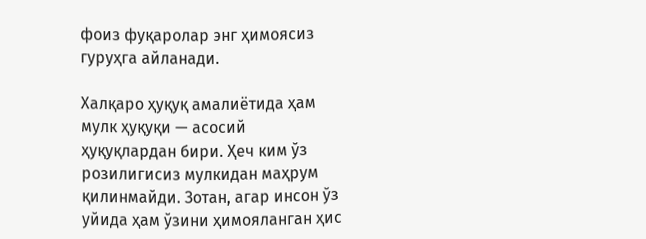фоиз фуқаролар энг ҳимоясиз гуруҳга айланади.

Халқаро ҳуқуқ амалиётида ҳам мулк ҳуқуқи — асосий ҳуқуқлардан бири. Ҳеч ким ўз розилигисиз мулкидан маҳрум қилинмайди. Зотан, агар инсон ўз уйида ҳам ўзини ҳимояланган ҳис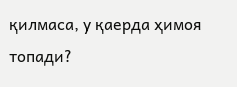қилмаса, у қаерда ҳимоя топади?